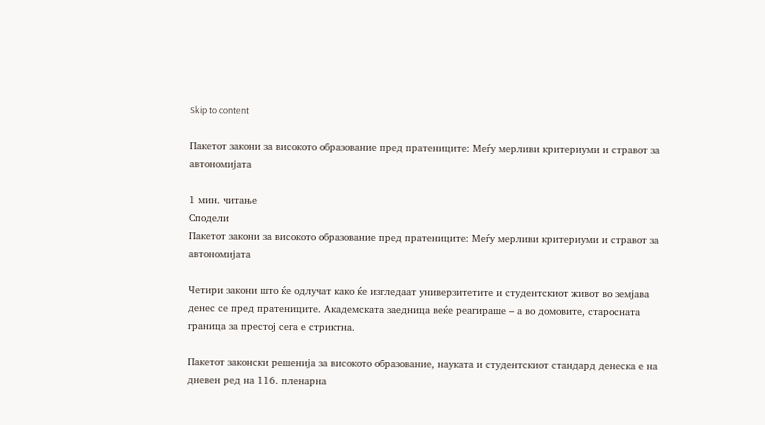Skip to content

Пакетот закони за високото образование пред пратениците: Меѓу мерливи критериуми и стравот за автономијата

1 мин. читање
Сподели
Пакетот закони за високото образование пред пратениците: Меѓу мерливи критериуми и стравот за автономијата

Четири закони што ќе одлучат како ќе изгледаат универзитетите и студентскиот живот во земјава денес се пред пратениците. Академската заедница веќе реагираше – а во домовите, старосната граница за престој сега е стриктна.

Пакетот законски решенија за високото образование, науката и студентскиот стандард денеска е на дневен ред на 116. пленарна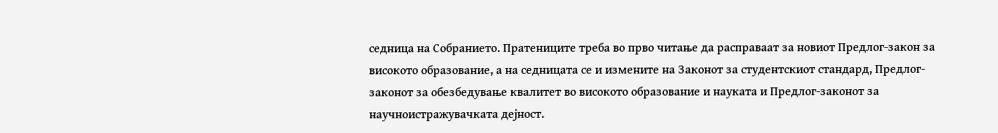седница на Собранието. Пратениците треба во прво читање да расправаат за новиот Предлог-закон за високото образование, а на седницата се и измените на Законот за студентскиот стандард, Предлог-законот за обезбедување квалитет во високото образование и науката и Предлог-законот за научноистражувачката дејност.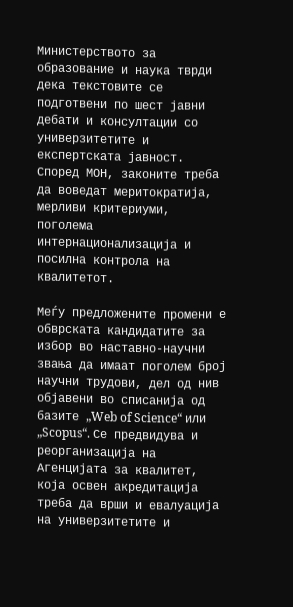Министерството за образование и наука тврди дека текстовите се подготвени по шест јавни дебати и консултации со универзитетите и експертската јавност. Според МОН, законите треба да воведат меритократија, мерливи критериуми, поголема интернационализација и посилна контрола на квалитетот.

Меѓу предложените промени е обврската кандидатите за избор во наставно-научни звања да имаат поголем број научни трудови, дел од нив објавени во списанија од базите „Web of Science“ или „Scopus“. Се предвидува и реорганизација на Агенцијата за квалитет, која освен акредитација треба да врши и евалуација на универзитетите и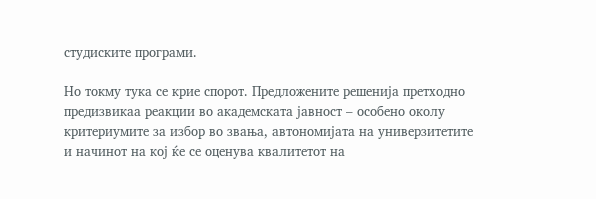студиските програми.

Но токму тука се крие спорот. Предложените решенија претходно предизвикаа реакции во академската јавност – особено околу критериумите за избор во звања, автономијата на универзитетите и начинот на кој ќе се оценува квалитетот на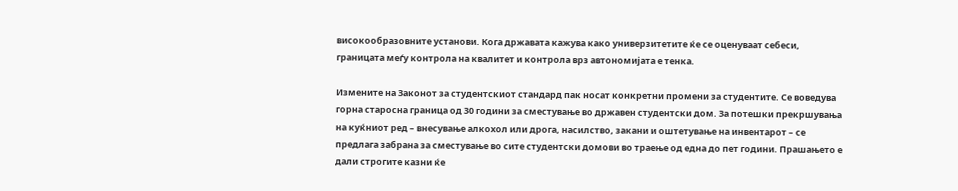високообразовните установи. Кога државата кажува како универзитетите ќе се оценуваат себеси, границата меѓу контрола на квалитет и контрола врз автономијата е тенка.

Измените на Законот за студентскиот стандард пак носат конкретни промени за студентите. Се воведува горна старосна граница од 30 години за сместување во државен студентски дом. За потешки прекршувања на куќниот ред – внесување алкохол или дрога, насилство, закани и оштетување на инвентарот – се предлага забрана за сместување во сите студентски домови во траење од една до пет години. Прашањето е дали строгите казни ќе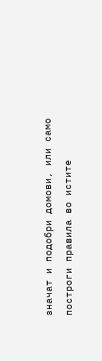значат и подобри домови, или само построги правила во истите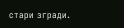стари згради.